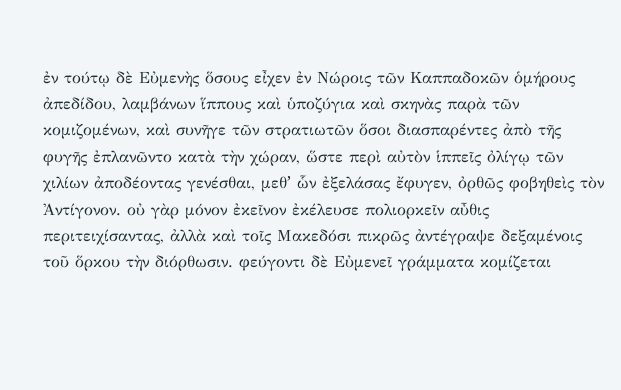ἐν τούτῳ δὲ Εὐμενὴς ὅσους εἶχεν ἐν Νώροις τῶν Καππαδοκῶν ὁμήρους ἀπεδίδου, λαμβάνων ἵππους καὶ ὑποζύγια καὶ σκηνὰς παρὰ τῶν κομιζομένων, καὶ συνῆγε τῶν στρατιωτῶν ὅσοι διασπαρέντες ἀπὸ τῆς φυγῆς ἐπλανῶντο κατὰ τὴν χώραν, ὥστε περὶ αὐτὸν ἱππεῖς ὀλίγῳ τῶν χιλίων ἀποδέοντας γενέσθαι, μεθʼ ὧν ἐξελάσας ἔφυγεν, ὀρθῶς φοβηθεὶς τὸν Ἀντίγονον. οὐ γὰρ μόνον ἐκεῖνον ἐκέλευσε πολιορκεῖν αὖθις περιτειχίσαντας, ἀλλὰ καὶ τοῖς Μακεδόσι πικρῶς ἀντέγραψε δεξαμένοις τοῦ ὅρκου τὴν διόρθωσιν. φεύγοντι δὲ Εὐμενεῖ γράμματα κομίζεται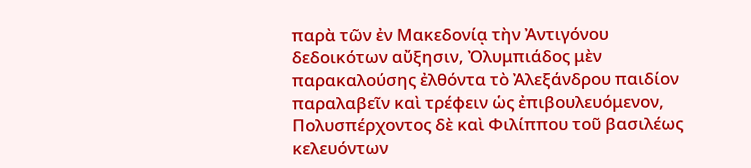παρὰ τῶν ἐν Μακεδονίᾳ τὴν Ἀντιγόνου δεδοικότων αὔξησιν, Ὀλυμπιάδος μὲν παρακαλούσης ἐλθόντα τὸ Ἀλεξάνδρου παιδίον παραλαβεῖν καὶ τρέφειν ὡς ἐπιβουλευόμενον, Πολυσπέρχοντος δὲ καὶ Φιλίππου τοῦ βασιλέως κελευόντων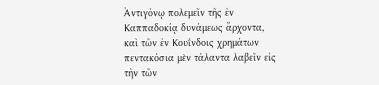Ἀντιγόνῳ πολεμεῖν τῆς ἐν Καππαδοκίᾳ δυνάμεως ἄρχοντα, καὶ τῶν ἐν Κουΐνδοις χρημάτων πεντακόσια μὲν τάλαντα λαβεῖν εἰς τὴν τῶν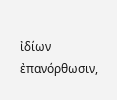ἰδίων ἐπανόρθωσιν,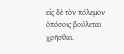εἰς δὲ τὸν πόλεμον ὁπόσοις βούλεται χρῆσθαι.